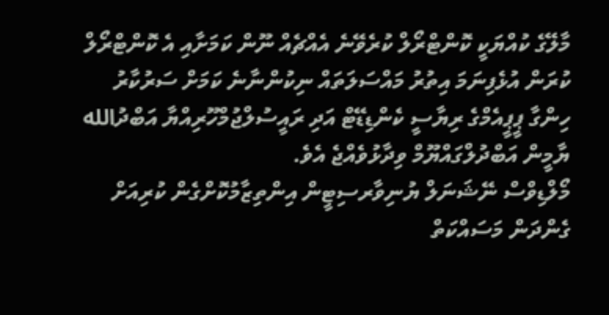މާލޭގެ ކުއްޔަކީ ކޮންޓްރޯލް ކުރެވޭނެ އެއްޗެއް ނޫން ކަމަށާއި އެ ކޮންޓްރޯލް ކުރަން އުޅެފިނަމަ އިތުރު މައްސަލަތައް ނިކުންނާނެ ކަމަށް ސަރުކާރު ހިންގާ ޕީޕީއެމްގެ ރިޔާސީ ކެންޑިޑޭޓް އަދި ރައީސުލްޖުމްހޫރިއްޔާ އަބްދުالله ޔާމީން އަބްދުލްގައްޔޫމް ވިދާޅުވެއްޖެ އެވެ.
މޯލްޑިވްސް ނޭޝަނަލް ޔުނިވާރސިޓީން އިންތިޒާމުކޮށްގެން ކުރިއަށް ގެންދަން މަސައްކަތް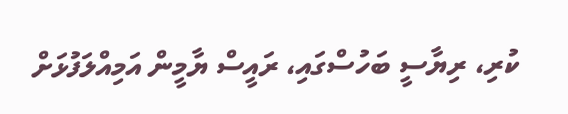ކުރި، ރިޔާސީ ބަހުސްގައި، ރައީސް ޔާމީން އަމިއްލަފުޅަށް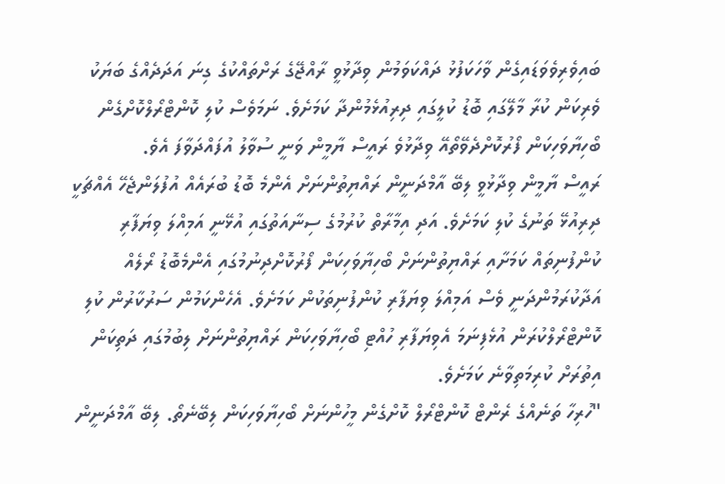ބައިވެރިވެވަޑައިގެން ވާހަކަފުޅު ދައްކަވަމުން ވިދާޅުވީ ރާއްޖޭގެ ރަށްތައްކުގެ ގިނަ އަދަދެއްގެ ބަޔަކު ވެރިކަން ކުރާ މާލޭގައި ބޮޑު ކުލީގައި ދިރިއުޅެމުންދާ ކަމަށެވެ. ނަމަވެސް ކުލި ކޮންޓްރޯލްކޮށްގެން ބޯހިޔާވަހިކަން ފޯރުކޮށްދެވޭތޯއޭ ވިދާޅުވެ ރައީސް ޔާމީން ވަނީ ސުވާލު އުފައްދަވާފަ އެވެ.
ރައީސް ޔާމީން ވިދާޅުވީ ލިބޭ އާމްދަނީން ރައްޔިތުންނަށް އެންމެ ބޮޑު ބުރައެއް އުފުލަންޖެހޭ އެއްޗަކީ ދިރިއުޅޭ ތަނުގެ ކުލި ކަމަށެވެ. އަދި އިމާރާތް ކުރުމުގެ ސިނާއަތުގައި އުޅޭނީ އަމިއްލަ ވިޔަފާރި ކުންފުނިތައް ކަމަށާއި ރައްޔިތުންނަށް ބޯހިޔާވަހިކަން ފޯރުކޮށްދިނުމުގައި އެންމެބޮޑު ރޯލެއް އަދާކުރަމުންދަނީ ވެސް އަމިއްލަ ވިޔަފާރި ކުންފުނިތަކުން ކަމަށެވެ. އެހެންކަމުން ސަރުކާރުން ކުލި ކޮންޓްރޯލްކުރަން އުޅެފިނަމަ އެވިޔަފާރި ހުއްޓި ބޯހިޔާވަހިކަން ރައްޔިތުންނަށް ލިބުމުގައި ދަތިކަން އިތުރަށް ކުރިމަތިވާނެ ކަމަށެވެ.
"ހުރިހާ ތަނެއްގެ ރެންޓް ކޮންޓްރޯލް ކޮށްގެން މީހުންނަށް ބޯހިޔާވަހިކަން ލިބޭނެތޯ. ލިބޭ އާމްދަނީން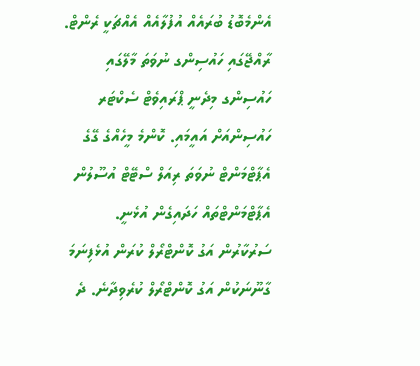އެންމެބޮޑު ބުރައެއް އުފުލާއެއް އެއްޗަކީ ރެންޓް. ރާއްޖޭގައި ހައުސިންގ ނުވަތަ މާލޭގައި ހައުސިންގ މިދެނީ ޕްރައިވެޓް ސެކްޓަރ ހައުސިންއަށް އައީމައި. ކޮންމެ މީހެއްގެ ގޭގެ އެޕާޓްމަންޓް ނުވަތަ ރިއަލް ސްޓޭޓް އުސޫލުން އެޕާޓްމަންޓްތައް ހަދައިގެން އުޅެނީ. ސަރުކާރުން އަގު ކޮންޓްރޯލް ކުރަން އުޅެފިނަމަ ގާނޫނަކުން އަގު ކޮންޓްރޯލް ކުރެވިދާނެ. ދެ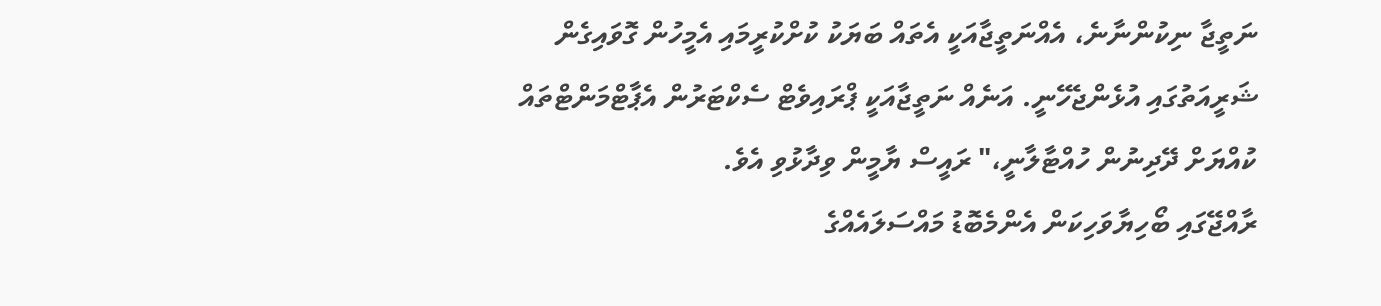ނަތީޖާ ނިކުންނާނެ، އެއްނަތީޖާއަކީ އެތައް ބަޔަކު ކުށްކުރީމައި އެމީހުން ގޮވައިގެން ޝަރީއަތުގައި އުޅެންޖެހޭނީ. އަނެއް ނަތީޖާއަކީ ޕްރައިވެޓް ސެކްޓަރުން އެޕާޓްމަންޓްތައް ކުއްޔަށް ދޭދިނުން ހުއްޓާލާނީ،" ރައީސް ޔާމީން ވިދާޅުވި އެވެ.
ރާއްޖޭގައި ބޯހިޔާވަހިކަން އެންމެބޮޑު މައްސަލައެއްގެ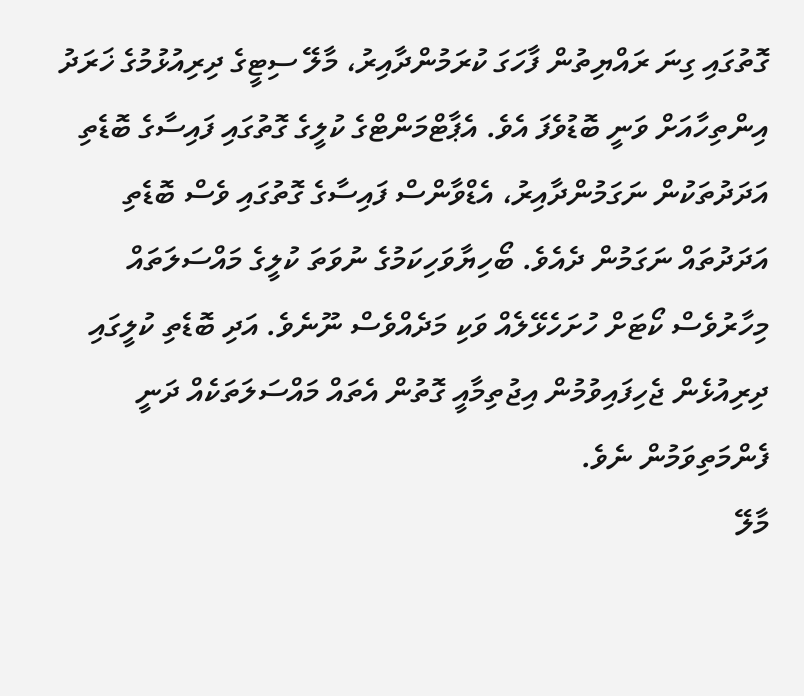ގޮތުގައި ގިނަ ރައްޔިތުން ފާހަގަ ކުރަމުންދާއިރު، މާލޭ ސިޓީގެ ދިރިއުޅުމުގެ ޚަރަދު އިންތިހާއަށް ވަނީ ބޮޑުވެފަ އެވެ. އެޕާޓްމަންޓްގެ ކުލީގެ ގޮތުގައި ފައިސާގެ ބޮޑެތި އަދަދުތަކުން ނަގަމުންދާއިރު، އެޑްވާންސް ފައިސާގެ ގޮތުގައި ވެސް ބޮޑެތި އަދަދުތައް ނަގަމުން ދެއެވެ. ބޯހިޔާވަހިކަމުގެ ނުވަތަ ކުލީގެ މައްސަލަތައް މިހާރުވެސް ކޯޓަށް ހުށަހެޅޭލެއް ވަކި މަދެއްވެސް ނޫނެވެ. އަދި ބޮޑެތި ކުލީގައި ދިރިއުޅެން ޖެހިފައިވުމުން އިޖުތިމާއީ ގޮތުން އެތައް މައްސަލަތަކެއް ދަނީ ފެންމަތިވަމުން ނެވެ.
މާލޭ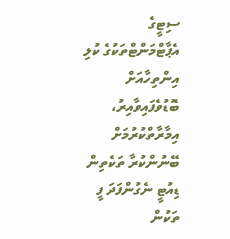ސިޓީގެ އެޕާޓްމަންޓްތަކުގެ ކުލި އިންތިހާއަށް ބޮޑުވެފައިވާއިރު، އިމާރާތްކުރުމަށް ބޭނުންކުރާ ތަކެތިން ޑިއުޓީ ނެގުންފަދަ ފީ ތަކުން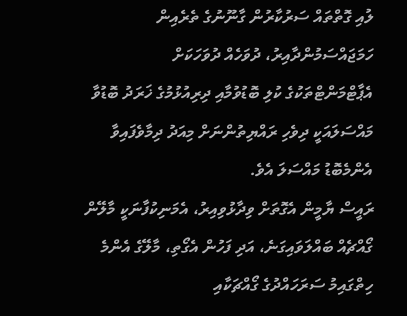ލުއި ގޮތްތައް ސަރުކާރުން ގާނޫނުގެ ތެރެއިން ހަމަޖައްސަމުންދާއިރު، ދުވަހެއް ދުވަހަކަށް އެޕާޓްމަންޓްތަކުގެ ކުލި ބޮޑުވުމާއި ދިރިއުޅުމުގެ ޚަރަދު ބޮޑުވާ މައްސަލައަކީ ދިވެހި ރައްޔިތުންނަށް މިއަދު ދިމާވެފައިވާ އެންމެބޮޑު މައްސަލަ އެވެ.
ރައީސް ޔާމީން އެގޮތަށް ވިދާޅުވިއިރު، އެމަނިކުފާނަކީ މާލޭން ގޯއްޗެއް ބައްލަވައިގަނެ، އަދި ފަހުން އެގޯތި، މާލޭގެ އެންމެ ހިތްގައިމު ސަރަހައްދުގެ ގޯއްޗަކާއި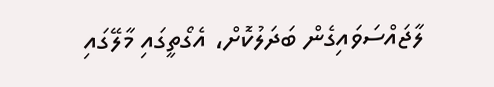ލާޖައްސަވައިގެން ބަދަލުކޮށް، އެގޯތީގައި މާލޭގައި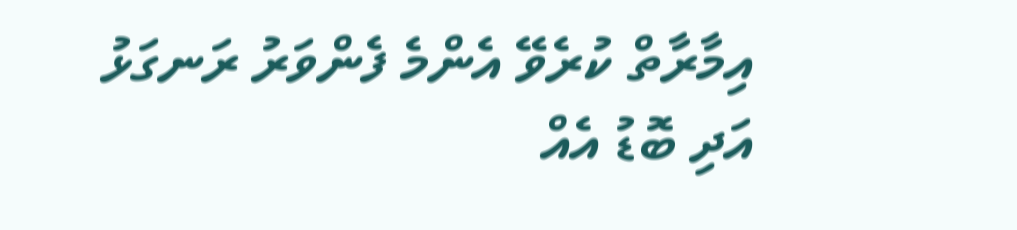އިމާރާތް ކުރެވޭ އެންމެ ފެންވަރު ރަނގަޅު އަދި ބޮޑު އެއް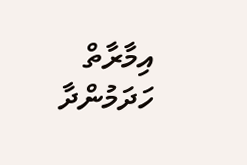އިމާރާތް ހަދަމުންދާ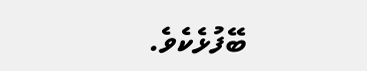ބޭފުޅެކެވެ.